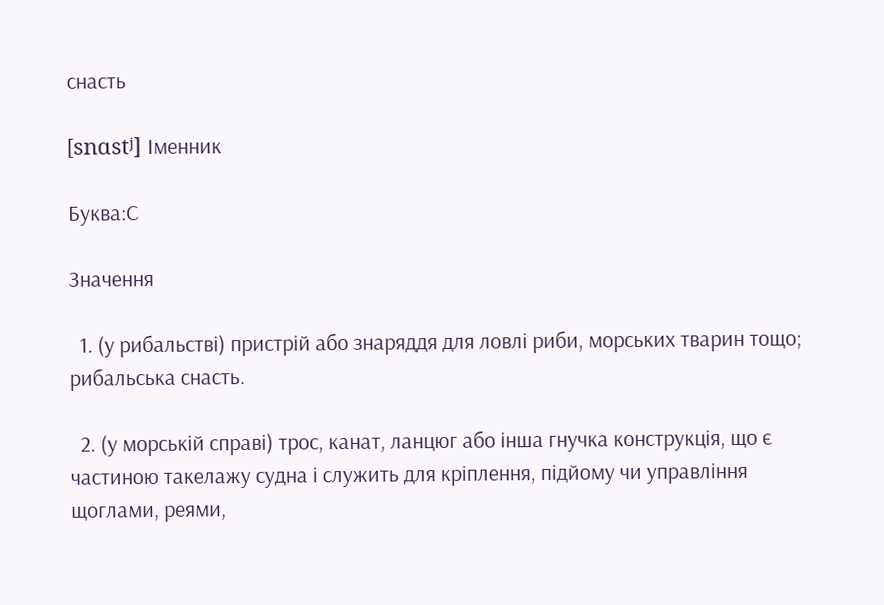снасть

[snɑstʲ] Іменник

Буква:С

Значення

  1. (у рибальстві) пристрій або знаряддя для ловлі риби, морських тварин тощо; рибальська снасть.

  2. (у морській справі) трос, канат, ланцюг або інша гнучка конструкція, що є частиною такелажу судна і служить для кріплення, підйому чи управління щоглами, реями,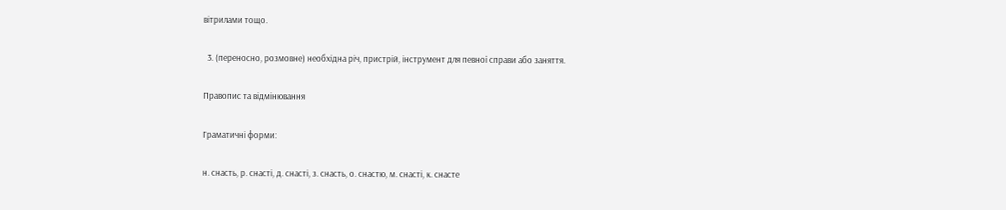вітрилами тощо.

  3. (переносно, розмовне) необхідна річ, пристрій, інструмент для певної справи або заняття.

Правопис та відмінювання

Граматичні форми:

н. снасть, р. снасті, д. снасті, з. снасть, о. снастю, м. снасті, к. снасте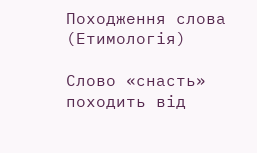Походження слова (Етимологія)

Слово «снасть» походить від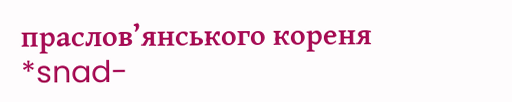праслов’янського кореня *snad-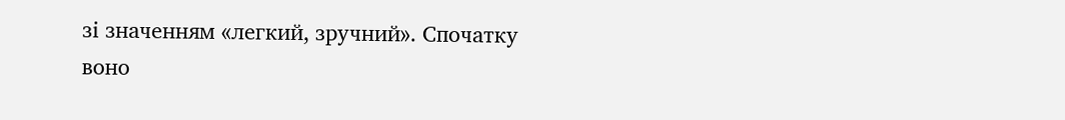зі значенням «легкий, зручний». Спочатку воно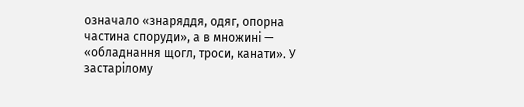означало «знаряддя, одяг, опорна частина споруди», а в множині — «обладнання щогл, троси, канати». У застарілому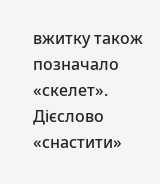вжитку також позначало «скелет». Дієслово «снастити»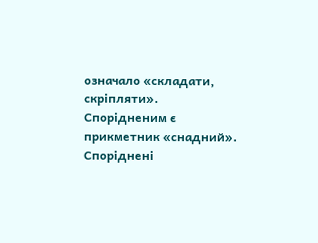означало «складати, скріпляти». Спорідненим є прикметник «снадний».
Споріднені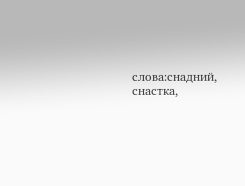слова:снадний, снастка,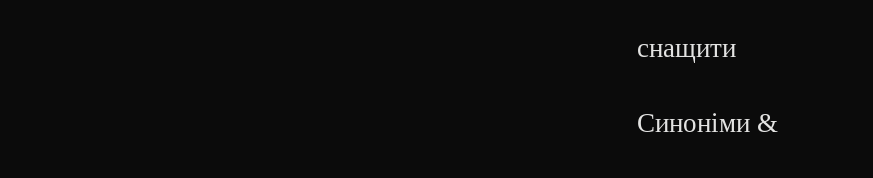снащити

Синоніми &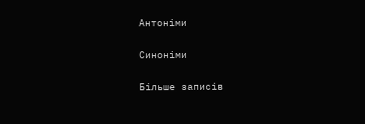Антоніми

Синоніми

Більше записів